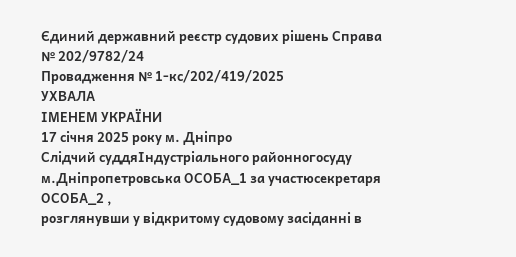Єдиний державний реєстр судових рішень Справа № 202/9782/24
Провадження № 1-кс/202/419/2025
УХВАЛА
ІМЕНЕМ УКРАЇНИ
17 січня 2025 року м. Дніпро
Слідчий суддяІндустріального районногосуду м.Дніпропетровська ОСОБА_1 за участюсекретаря ОСОБА_2 ,
розглянувши у відкритому судовому засіданні в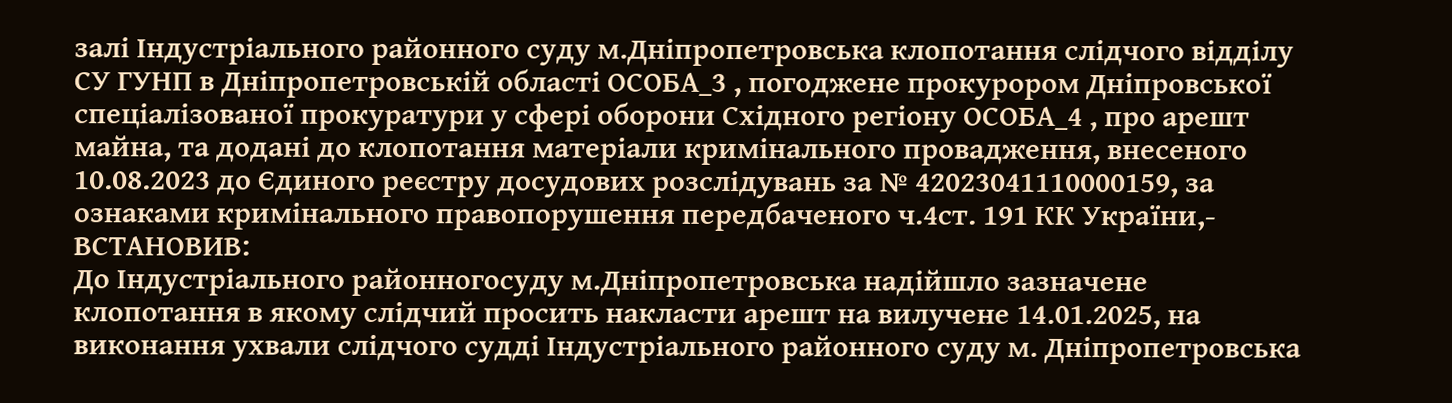залі Індустріального районного суду м.Дніпропетровська клопотання слідчого відділу СУ ГУНП в Дніпропетровській області ОСОБА_3 , погоджене прокурором Дніпровської спеціалізованої прокуратури у сфері оборони Східного регіону ОСОБА_4 , про арешт майна, та додані до клопотання матеріали кримінального провадження, внесеного 10.08.2023 до Єдиного реєстру досудових розслідувань за № 42023041110000159, за ознаками кримінального правопорушення передбаченого ч.4ст. 191 КК України,-
ВСТАНОВИВ:
До Індустріального районногосуду м.Дніпропетровська надійшло зазначене клопотання в якому слідчий просить накласти арешт на вилучене 14.01.2025, на виконання ухвали слідчого судді Індустріального районного суду м. Дніпропетровська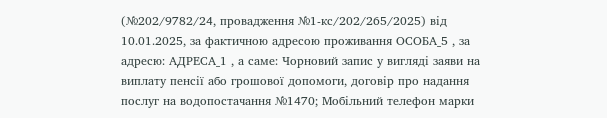(№202/9782/24, провадження №1-кс/202/265/2025) від 10.01.2025, за фактичною адресою проживання ОСОБА_5 , за адресю: АДРЕСА_1 , а саме: Чорновий запис у вигляді заяви на виплату пенсії або грошової допомоги, договір про надання послуг на водопостачання №1470; Мобільний телефон марки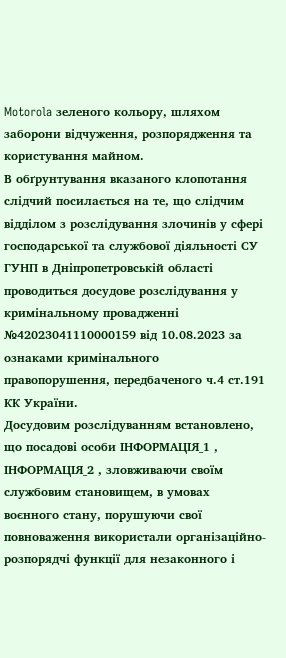Motorola зеленого кольору, шляхом заборони відчуження, розпорядження та користування майном.
В обґрунтування вказаного клопотання слідчий посилається на те, що слідчим відділом з розслідування злочинів у сфері господарської та службової діяльності СУ ГУНП в Дніпропетровській області проводиться досудове розслідування у кримінальному провадженні №42023041110000159 від 10.08.2023 за ознаками кримінального правопорушення, передбаченого ч.4 ст.191 КК України.
Досудовим розслідуванням встановлено, що посадові особи ІНФОРМАЦІЯ_1 , ІНФОРМАЦІЯ_2 , зловживаючи своїм службовим становищем, в умовах воєнного стану, порушуючи свої повноваження використали організаційно-розпорядчі функції для незаконного і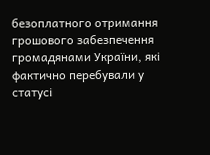безоплатного отримання грошового забезпечення громадянами України, які фактично перебували у статусі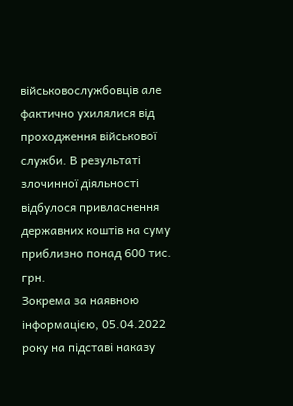військовослужбовців але фактично ухилялися від проходження військової служби. В результаті злочинної діяльності відбулося привласнення державних коштів на суму приблизно понад 600 тис. грн.
Зокрема за наявною інформацією, 05.04.2022 року на підставі наказу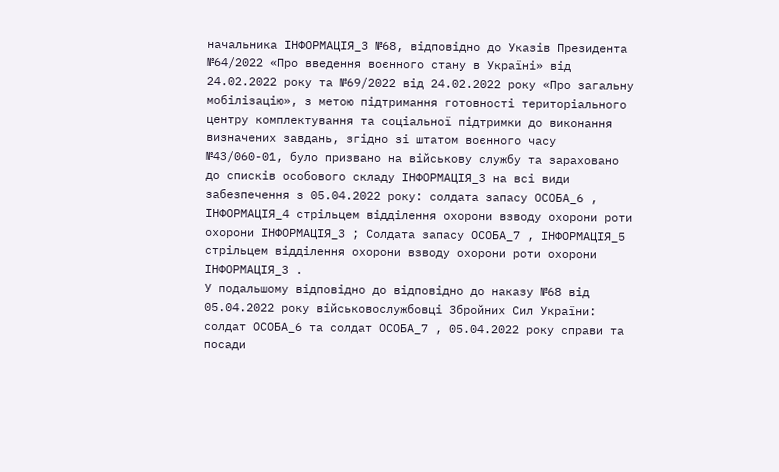начальника ІНФОРМАЦІЯ_3 №68, відповідно до Указів Президента №64/2022 «Про введення воєнного стану в Україні» від 24.02.2022 року та №69/2022 від 24.02.2022 року «Про загальну мобілізацію», з метою підтримання готовності територіального центру комплектування та соціальної підтримки до виконання визначених завдань, згідно зі штатом воєнного часу №43/060-01, було призвано на військову службу та зараховано до списків особового складу ІНФОРМАЦІЯ_3 на всі види забезпечення з 05.04.2022 року: солдата запасу ОСОБА_6 , ІНФОРМАЦІЯ_4 стрільцем відділення охорони взводу охорони роти охорони ІНФОРМАЦІЯ_3 ; Солдата запасу ОСОБА_7 , ІНФОРМАЦІЯ_5 стрільцем відділення охорони взводу охорони роти охорони ІНФОРМАЦІЯ_3 .
У подальшому відповідно до відповідно до наказу №68 від 05.04.2022 року військовослужбовці Збройних Сил України: солдат ОСОБА_6 та солдат ОСОБА_7 , 05.04.2022 року справи та посади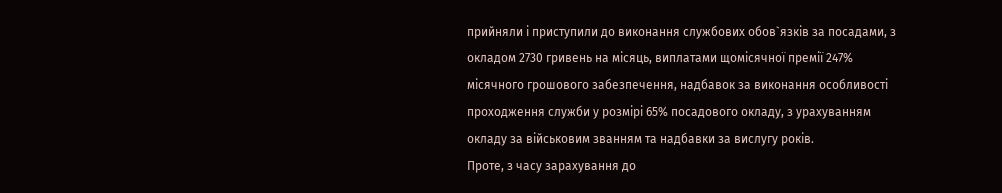прийняли і приступили до виконання службових обов`язків за посадами, з окладом 2730 гривень на місяць, виплатами щомісячної премії 247% місячного грошового забезпечення, надбавок за виконання особливості проходження служби у розмірі 65% посадового окладу, з урахуванням окладу за військовим званням та надбавки за вислугу років.
Проте, з часу зарахування до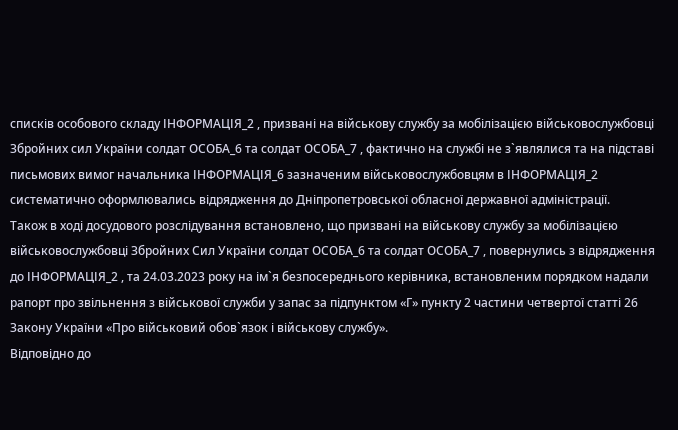списків особового складу ІНФОРМАЦІЯ_2 , призвані на військову службу за мобілізацією військовослужбовці Збройних сил України солдат ОСОБА_6 та солдат ОСОБА_7 , фактично на службі не з`являлися та на підставі письмових вимог начальника ІНФОРМАЦІЯ_6 зазначеним військовослужбовцям в ІНФОРМАЦІЯ_2 систематично оформлювались відрядження до Дніпропетровської обласної державної адміністрації.
Також в ході досудового розслідування встановлено, що призвані на військову службу за мобілізацією військовослужбовці Збройних Сил України солдат ОСОБА_6 та солдат ОСОБА_7 , повернулись з відрядження до ІНФОРМАЦІЯ_2 , та 24.03.2023 року на ім`я безпосереднього керівника, встановленим порядком надали рапорт про звільнення з військової служби у запас за підпунктом «Г» пункту 2 частини четвертої статті 26 Закону України «Про військовий обов`язок і військову службу».
Відповідно до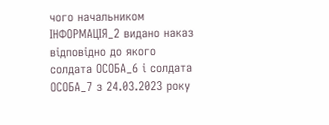чого начальником ІНФОРМАЦІЯ_2 видано наказ відповідно до якого солдата ОСОБА_6 і солдата ОСОБА_7 з 24.03.2023 року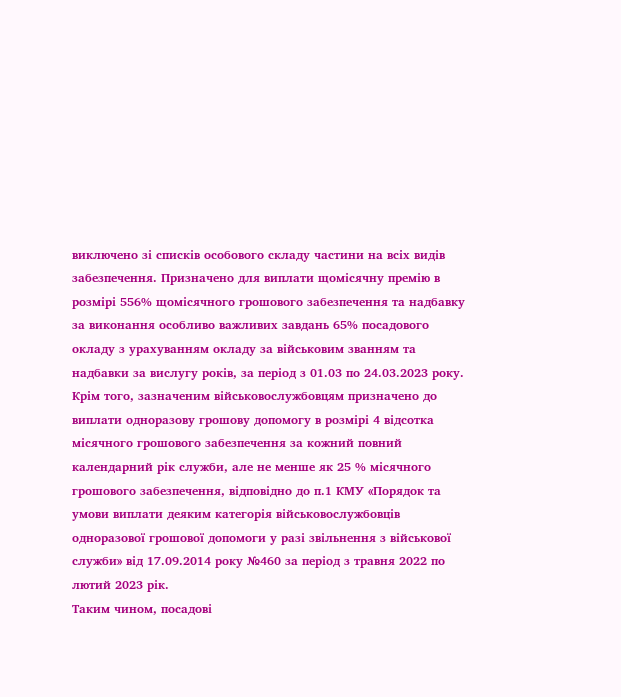виключено зі списків особового складу частини на всіх видів забезпечення. Призначено для виплати щомісячну премію в розмірі 556% щомісячного грошового забезпечення та надбавку за виконання особливо важливих завдань 65% посадового окладу з урахуванням окладу за військовим званням та надбавки за вислугу років, за період з 01.03 по 24.03.2023 року. Крім того, зазначеним військовослужбовцям призначено до виплати одноразову грошову допомогу в розмірі 4 відсотка місячного грошового забезпечення за кожний повний календарний рік служби, але не менше як 25 % місячного грошового забезпечення, відповідно до п.1 КМУ «Порядок та умови виплати деяким категорія військовослужбовців одноразової грошової допомоги у разі звільнення з військової служби» від 17.09.2014 року №460 за період з травня 2022 по лютий 2023 рік.
Таким чином, посадові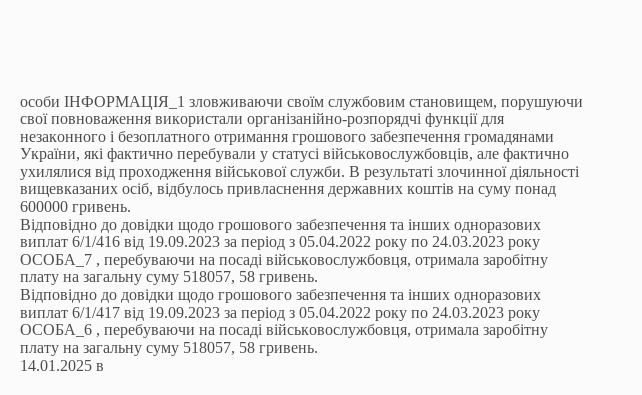особи ІНФОРМАЦІЯ_1 зловживаючи своїм службовим становищем, порушуючи свої повноваження використали організанійно-розпорядчі функції для незаконного і безоплатного отримання грошового забезпечення громадянами України, які фактично перебували у статусі військовослужбовців, але фактично ухилялися від проходження військової служби. В результаті злочинної діяльності вищевказаних осіб, відбулось привласнення державних коштів на суму понад 600000 гривень.
Відповідно до довідки щодо грошового забезпечення та інших одноразових виплат 6/1/416 від 19.09.2023 за період з 05.04.2022 року по 24.03.2023 року ОСОБА_7 , перебуваючи на посаді військовослужбовця, отримала заробітну плату на загальну суму 518057, 58 гривень.
Відповідно до довідки щодо грошового забезпечення та інших одноразових виплат 6/1/417 від 19.09.2023 за період з 05.04.2022 року по 24.03.2023 року ОСОБА_6 , перебуваючи на посаді військовослужбовця, отримала заробітну плату на загальну суму 518057, 58 гривень.
14.01.2025 в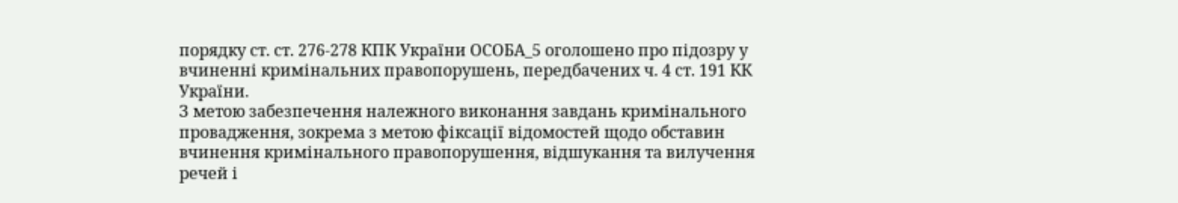порядку ст. ст. 276-278 КПК України ОСОБА_5 оголошено про підозру у вчиненні кримінальних правопорушень, передбачених ч. 4 ст. 191 КК України.
З метою забезпечення належного виконання завдань кримінального провадження, зокрема з метою фіксації відомостей щодо обставин вчинення кримінального правопорушення, відшукання та вилучення речей і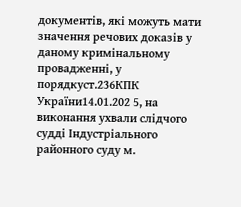документів, які можуть мати значення речових доказів у даному кримінальному провадженні, у порядкуст.236КПК України14.01.202 5, на виконання ухвали слідчого судді Індустріального районного суду м.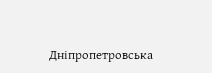Дніпропетровська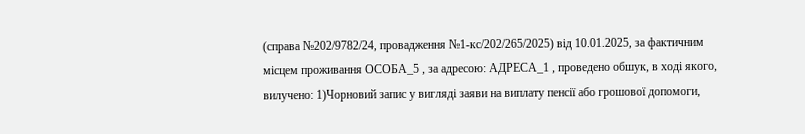(справа №202/9782/24, провадження №1-кс/202/265/2025) від 10.01.2025, за фактичним місцем проживання ОСОБА_5 , за адресою: АДРЕСА_1 , проведено обшук, в ході якого, вилучено: 1)Чорновий запис у вигляді заяви на виплату пенсії або грошової допомоги,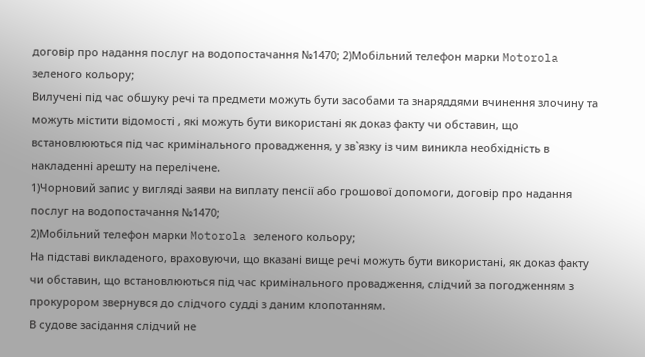договір про надання послуг на водопостачання №1470; 2)Мобільний телефон марки Motorola зеленого кольору;
Вилучені під час обшуку речі та предмети можуть бути засобами та знаряддями вчинення злочину та можуть містити відомості , які можуть бути використані як доказ факту чи обставин, що встановлюються під час кримінального провадження, у зв`язку із чим виникла необхідність в накладенні арешту на перелічене.
1)Чорновий запис у вигляді заяви на виплату пенсії або грошової допомоги, договір про надання послуг на водопостачання №1470;
2)Мобільний телефон марки Motorola зеленого кольору;
На підставі викладеного, враховуючи, що вказані вище речі можуть бути використані, як доказ факту чи обставин, що встановлюються під час кримінального провадження, слідчий за погодженням з прокурором звернувся до слідчого судді з даним клопотанням.
В судове засідання слідчий не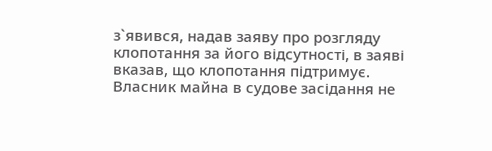з`явився, надав заяву про розгляду клопотання за його відсутності, в заяві вказав, що клопотання підтримує.
Власник майна в судове засідання не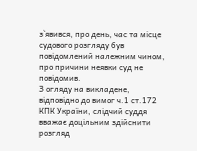з`явився, про день, час та місце судового розгляду був повідомлений належним чином, про причини неявки суд не повідомив.
З огляду на викладене, відповідно до вимог ч.1 ст.172 КПК України, слідчий суддя вважає доцільним здійснити розгляд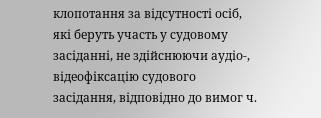клопотання за відсутності осіб, які беруть участь у судовому засіданні, не здійснюючи аудіо-, відеофіксацію судового засідання, відповідно до вимог ч.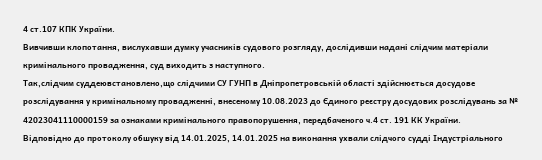4 ст.107 КПК України.
Вивчивши клопотання, вислухавши думку учасників судового розгляду, дослідивши надані слідчим матеріали кримінального провадження, суд виходить з наступного.
Так,слідчим суддеювстановлено,що слідчими СУ ГУНП в Дніпропетровській області здійснюється досудове розслідування у кримінальному провадженні, внесеному 10.08.2023 до Єдиного реєстру досудових розслідувань за № 42023041110000159 за ознаками кримінального правопорушення, передбаченого ч.4 ст. 191 КК України.
Відповідно до протоколу обшуку від 14.01.2025, 14.01.2025 на виконання ухвали слідчого судді Індустріального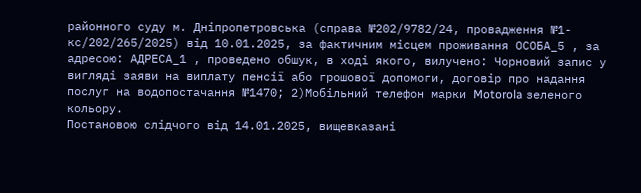районного суду м. Дніпропетровська (справа №202/9782/24, провадження №1-кс/202/265/2025) від 10.01.2025, за фактичним місцем проживання ОСОБА_5 , за адресою: АДРЕСА_1 , проведено обшук, в ході якого, вилучено: Чорновий запис у вигляді заяви на виплату пенсії або грошової допомоги, договір про надання послуг на водопостачання №1470; 2)Мобільний телефон марки Motorola зеленого кольору.
Постановою слідчого від 14.01.2025, вищевказані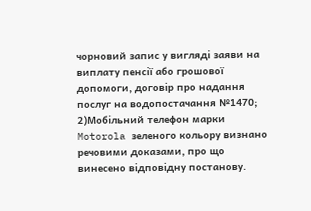чорновий запис у вигляді заяви на виплату пенсії або грошової допомоги, договір про надання послуг на водопостачання №1470; 2)Мобільний телефон марки Motorola зеленого кольору визнано речовими доказами, про що винесено відповідну постанову.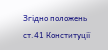Згідно положень ст.41 Конституції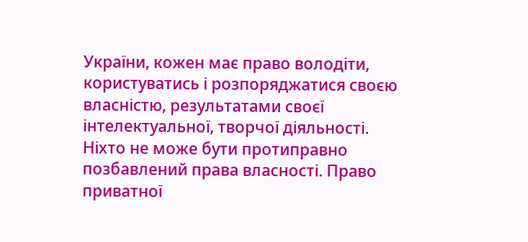України, кожен має право володіти, користуватись і розпоряджатися своєю власністю, результатами своєї інтелектуальної, творчої діяльності. Ніхто не може бути протиправно позбавлений права власності. Право приватної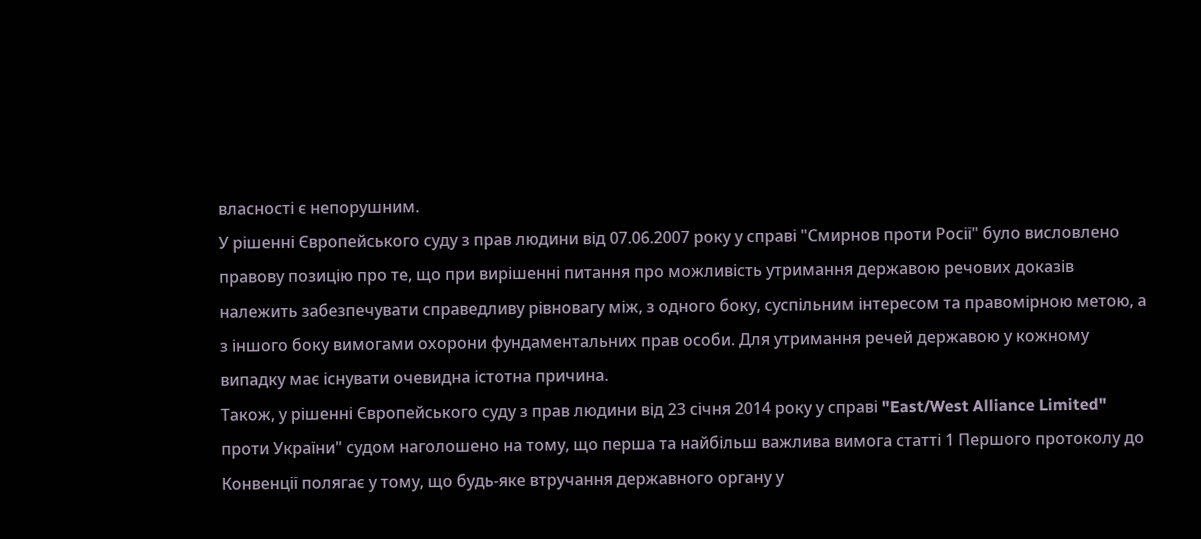власності є непорушним.
У рішенні Європейського суду з прав людини від 07.06.2007 року у справі "Смирнов проти Росії" було висловлено правову позицію про те, що при вирішенні питання про можливість утримання державою речових доказів належить забезпечувати справедливу рівновагу між, з одного боку, суспільним інтересом та правомірною метою, а з іншого боку вимогами охорони фундаментальних прав особи. Для утримання речей державою у кожному випадку має існувати очевидна істотна причина.
Також, у рішенні Європейського суду з прав людини від 23 січня 2014 року у справі "East/West Alliance Limited" проти України" судом наголошено на тому, що перша та найбільш важлива вимога статті 1 Першого протоколу до Конвенції полягає у тому, що будь-яке втручання державного органу у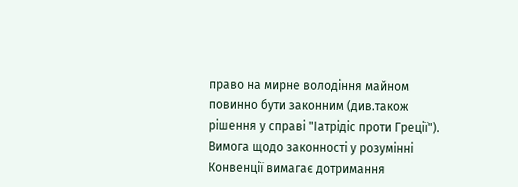право на мирне володіння майном повинно бути законним (див.також рішення у справі "Іатрідіс проти Греції"). Вимога щодо законності у розумінні Конвенції вимагає дотримання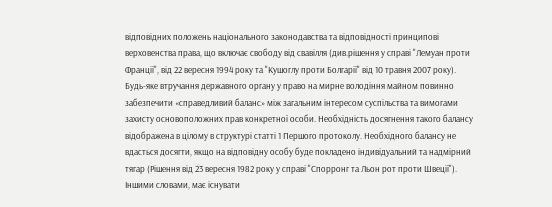відповідних положень національного законодавства та відповідності принципові верховенства права, що включає свободу від свавілля (див.рішення у справі "Лемуан проти Франції", від 22 вересня 1994 року та "Кушоглу проти Болгарії" від 10 травня 2007 року).
Будь-яке втручання державного органу у право на мирне володіння майном повинно забезпечити «справедливий баланс» між загальним інтересом суспільства та вимогами захисту основоположних прав конкретної особи. Необхідність досягнення такого балансу відображена в цілому в структурі статті 1 Першого протоколу. Необхідного балансу не вдасться досягти, якщо на відповідну особу буде покладено індивідуальний та надмірний тягар (Рішення від 23 вересня 1982 року у справі "Спорронг та Льон рот проти Швеції"). Іншими словами, має існувати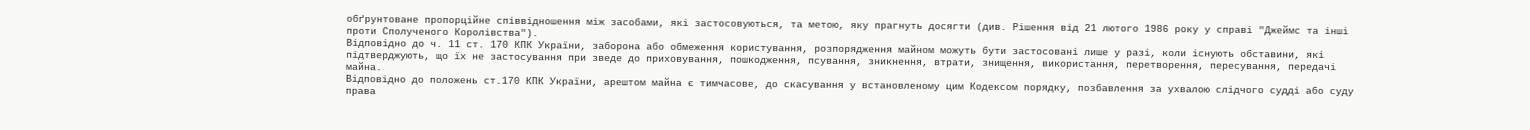обґрунтоване пропорційне співвідношення між засобами, які застосовуються, та метою, яку прагнуть досягти (див. Рішення від 21 лютого 1986 року у справі "Джеймс та інші проти Сполученого Королівства").
Відповідно до ч. 11 ст. 170 КПК України, заборона або обмеження користування, розпорядження майном можуть бути застосовані лише у разі, коли існують обставини, які підтверджують, що їх не застосування при зведе до приховування, пошкодження, псування, зникнення, втрати, знищення, використання, перетворення, пересування, передачі майна.
Відповідно до положень ст.170 КПК України, арештом майна є тимчасове, до скасування у встановленому цим Кодексом порядку, позбавлення за ухвалою слідчого судді або суду права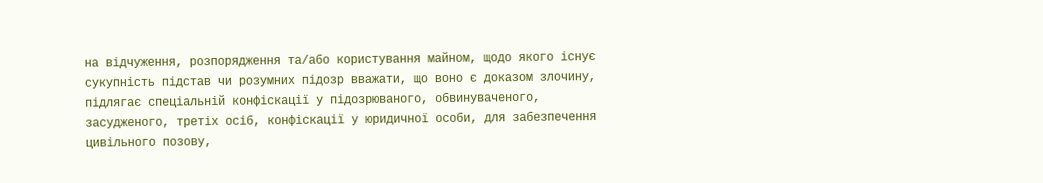на відчуження, розпорядження та/або користування майном, щодо якого існує сукупність підстав чи розумних підозр вважати, що воно є доказом злочину, підлягає спеціальній конфіскації у підозрюваного, обвинуваченого, засудженого, третіх осіб, конфіскації у юридичної особи, для забезпечення цивільного позову,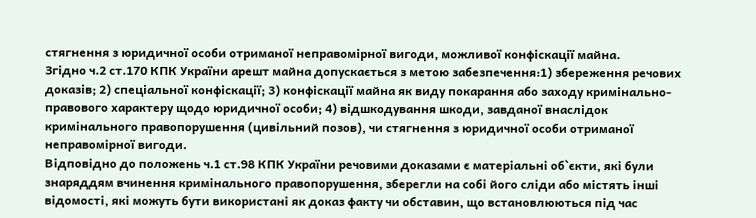стягнення з юридичної особи отриманої неправомірної вигоди, можливої конфіскації майна.
Згідно ч.2 ст.170 КПК України арешт майна допускається з метою забезпечення:1) збереження речових доказів; 2) спеціальної конфіскації; 3) конфіскації майна як виду покарання або заходу кримінально-правового характеру щодо юридичної особи; 4) відшкодування шкоди, завданої внаслідок кримінального правопорушення (цивільний позов), чи стягнення з юридичної особи отриманої неправомірної вигоди.
Відповідно до положень ч.1 ст.98 КПК України речовими доказами є матеріальні об`єкти, які були знаряддям вчинення кримінального правопорушення, зберегли на собі його сліди або містять інші відомості, які можуть бути використані як доказ факту чи обставин, що встановлюються під час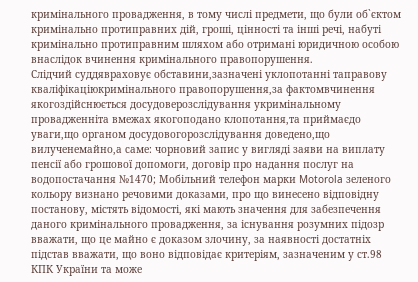кримінального провадження, в тому числі предмети, що були об`єктом кримінально протиправних дій, гроші, цінності та інші речі, набуті кримінально протиправним шляхом або отримані юридичною особою внаслідок вчинення кримінального правопорушення.
Слідчий суддявраховує обставини,зазначені уклопотанні таправову кваліфікаціюкримінального правопорушення,за фактомвчинення якогоздійснюється досудоверозслідування укримінальному провадженніта вмежах якогоподано клопотання,та приймаєдо уваги,що органом досудовогорозслідування доведено,що вилученемайно,а саме: чорновий запис у вигляді заяви на виплату пенсії або грошової допомоги, договір про надання послуг на водопостачання №1470; Мобільний телефон марки Motorola зеленого кольору визнано речовими доказами, про що винесено відповідну постанову, містять відомості, які мають значення для забезпечення даного кримінального провадження, за існування розумних підозр вважати, що це майно є доказом злочину, за наявності достатніх підстав вважати, що воно відповідає критеріям, зазначеним у ст.98 КПК України та може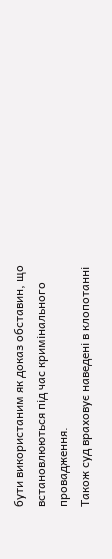бути використаним як доказ обставин, що встановлюються під час кримінального провадження.
Також суд враховує наведені в клопотанні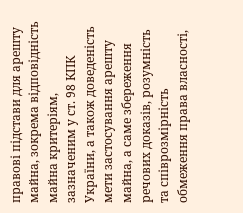правові підстави для арешту майна, зокрема відповідність майна критеріям, зазначеним у ст. 98 КПК України, а також доведеність мети застосування арешту майна, а саме збереження речових доказів, розумність та співрозмірність обмеження права власності,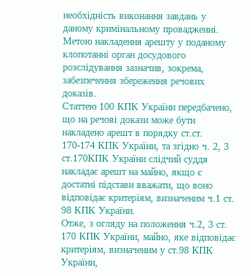необхідність виконання завдань у даному кримінальному провадженні.
Метою накладення арешту у поданому клопотанні орган досудового розслідування зазначив, зокрема, забезпечення збереження речових доказів.
Статтею 100 КПК України передбачено, що на речові докази може бути накладено арешт в порядку ст.ст. 170-174 КПК України, та згідно ч. 2, 3 ст.170КПК України слідчий суддя накладає арешт на майно, якщо є достатні підстави вважати, що воно відповідає критеріям, визначеним ч.1 ст. 98 КПК України.
Отже, з огляду на положення ч.2, 3 ст. 170 КПК України, майно, яке відповідає критеріям, визначеним у ст.98 КПК України,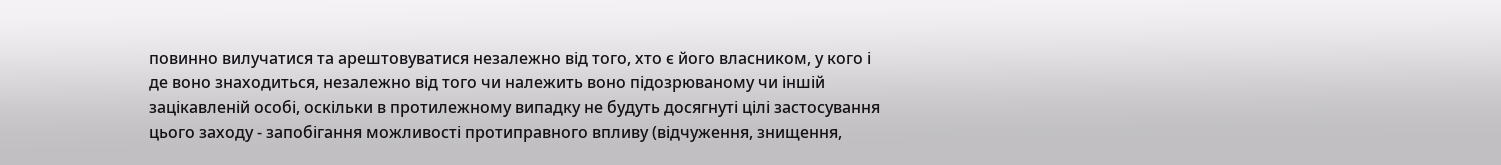повинно вилучатися та арештовуватися незалежно від того, хто є його власником, у кого і де воно знаходиться, незалежно від того чи належить воно підозрюваному чи іншій зацікавленій особі, оскільки в протилежному випадку не будуть досягнуті цілі застосування цього заходу - запобігання можливості протиправного впливу (відчуження, знищення,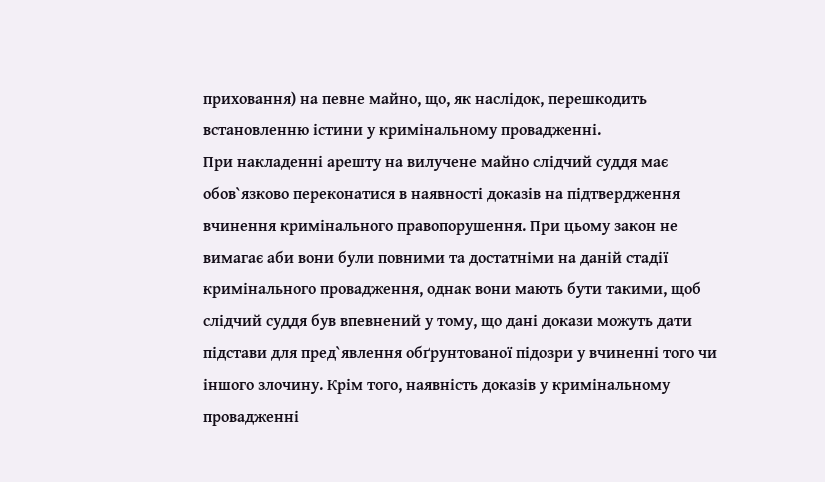приховання) на певне майно, що, як наслідок, перешкодить встановленню істини у кримінальному провадженні.
При накладенні арешту на вилучене майно слідчий суддя має обов`язково переконатися в наявності доказів на підтвердження вчинення кримінального правопорушення. При цьому закон не вимагає аби вони були повними та достатніми на даній стадії кримінального провадження, однак вони мають бути такими, щоб слідчий суддя був впевнений у тому, що дані докази можуть дати підстави для пред`явлення обґрунтованої підозри у вчиненні того чи іншого злочину. Крім того, наявність доказів у кримінальному провадженні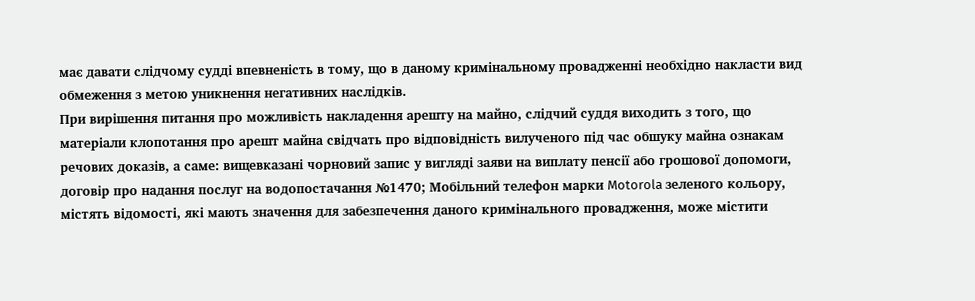має давати слідчому судді впевненість в тому, що в даному кримінальному провадженні необхідно накласти вид обмеження з метою уникнення негативних наслідків.
При вирішення питання про можливість накладення арешту на майно, слідчий суддя виходить з того, що матеріали клопотання про арешт майна свідчать про відповідність вилученого під час обшуку майна ознакам речових доказів, а саме: вищевказані чорновий запис у вигляді заяви на виплату пенсії або грошової допомоги, договір про надання послуг на водопостачання №1470; Мобільний телефон марки Motorola зеленого кольору, містять відомості, які мають значення для забезпечення даного кримінального провадження, може містити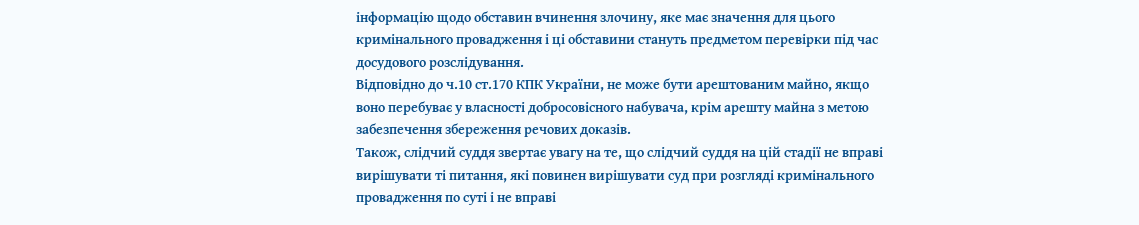інформацію щодо обставин вчинення злочину, яке має значення для цього кримінального провадження і ці обставини стануть предметом перевірки під час досудового розслідування.
Відповідно до ч.10 ст.170 КПК України, не може бути арештованим майно, якщо воно перебуває у власності добросовісного набувача, крім арешту майна з метою забезпечення збереження речових доказів.
Також, слідчий суддя звертає увагу на те, що слідчий суддя на цій стадії не вправі вирішувати ті питання, які повинен вирішувати суд при розгляді кримінального провадження по суті і не вправі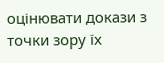оцінювати докази з точки зору їх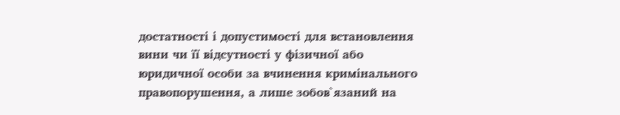достатності і допустимості для встановлення вини чи її відсутності у фізичної або юридичної особи за вчинення кримінального правопорушення, а лише зобов`язаний на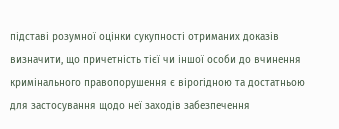підставі розумної оцінки сукупності отриманих доказів визначити, що причетність тієї чи іншої особи до вчинення кримінального правопорушення є вірогідною та достатньою для застосування щодо неї заходів забезпечення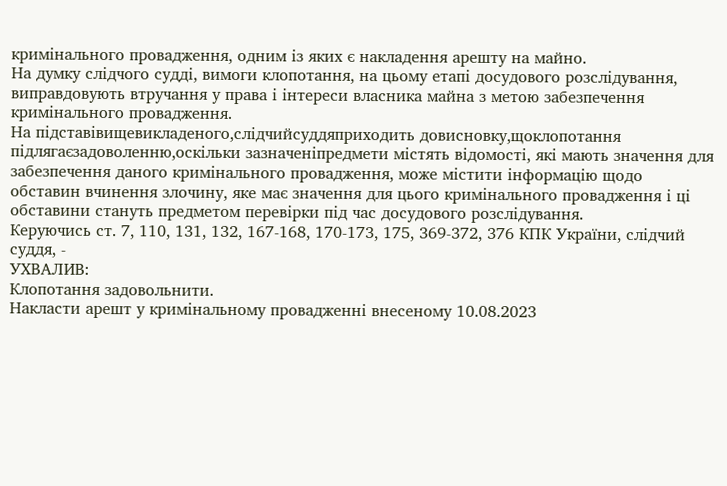кримінального провадження, одним із яких є накладення арешту на майно.
На думку слідчого судді, вимоги клопотання, на цьому етапі досудового розслідування, виправдовують втручання у права і інтереси власника майна з метою забезпечення кримінального провадження.
На підставівищевикладеного,слідчийсуддяприходить довисновку,щоклопотання підлягаєзадоволенню,оскільки зазначеніпредмети містять відомості, які мають значення для забезпечення даного кримінального провадження, може містити інформацію щодо обставин вчинення злочину, яке має значення для цього кримінального провадження і ці обставини стануть предметом перевірки під час досудового розслідування.
Керуючись ст. 7, 110, 131, 132, 167-168, 170-173, 175, 369-372, 376 КПК України, слідчий суддя, -
УХВАЛИВ:
Клопотання задовольнити.
Накласти арешт у кримінальному провадженні внесеному 10.08.2023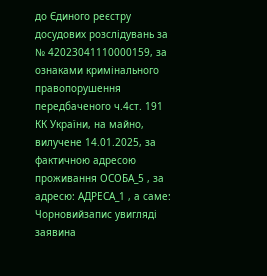до Єдиного реєстру досудових розслідувань за № 42023041110000159, за ознаками кримінального правопорушення передбаченого ч.4ст. 191 КК України, на майно, вилучене 14.01.2025, за фактичною адресою проживання ОСОБА_5 , за адресю: АДРЕСА_1 , а саме: Чорновийзапис увигляді заявина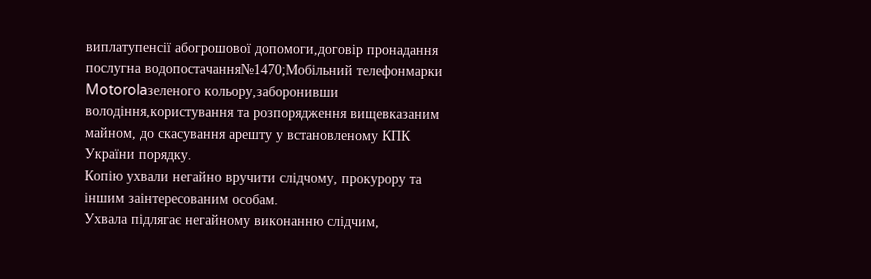виплатупенсії абогрошової допомоги,договір пронадання послугна водопостачання№1470;Мобільний телефонмарки Motorolaзеленого кольору,заборонивши володіння,користування та розпорядження вищевказаним майном, до скасування арешту у встановленому КПК України порядку.
Копію ухвали негайно вручити слідчому, прокурору та іншим заінтересованим особам.
Ухвала підлягає негайному виконанню слідчим,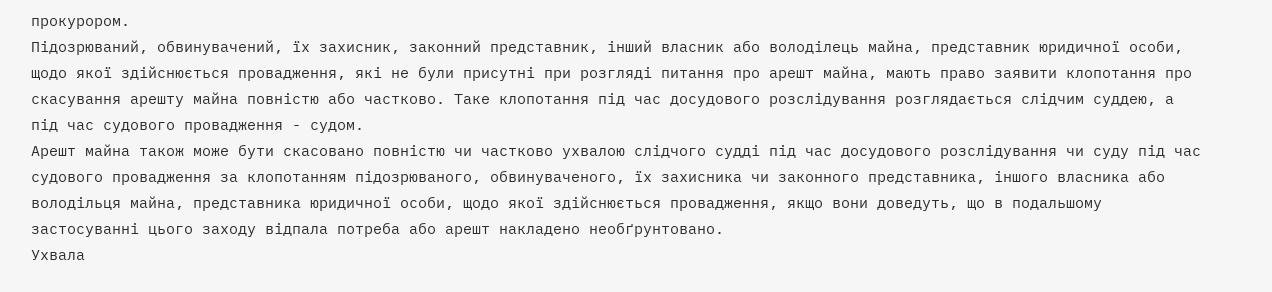прокурором.
Підозрюваний, обвинувачений, їх захисник, законний представник, інший власник або володілець майна, представник юридичної особи, щодо якої здійснюється провадження, які не були присутні при розгляді питання про арешт майна, мають право заявити клопотання про скасування арешту майна повністю або частково. Таке клопотання під час досудового розслідування розглядається слідчим суддею, а під час судового провадження - судом.
Арешт майна також може бути скасовано повністю чи частково ухвалою слідчого судді під час досудового розслідування чи суду під час судового провадження за клопотанням підозрюваного, обвинуваченого, їх захисника чи законного представника, іншого власника або володільця майна, представника юридичної особи, щодо якої здійснюється провадження, якщо вони доведуть, що в подальшому застосуванні цього заходу відпала потреба або арешт накладено необґрунтовано.
Ухвала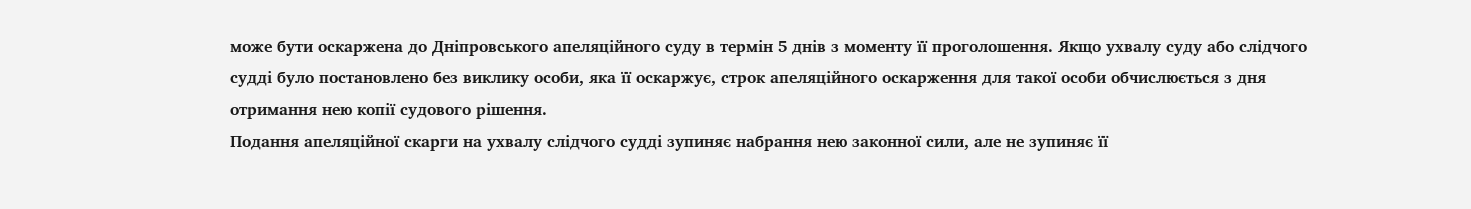може бути оскаржена до Дніпровського апеляційного суду в термін 5 днів з моменту її проголошення. Якщо ухвалу суду або слідчого судді було постановлено без виклику особи, яка її оскаржує, строк апеляційного оскарження для такої особи обчислюється з дня отримання нею копії судового рішення.
Подання апеляційної скарги на ухвалу слідчого судді зупиняє набрання нею законної сили, але не зупиняє її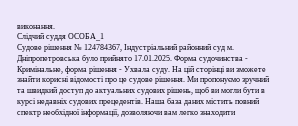виконання.
Слідчий суддя ОСОБА_1
Судове рішення № 124784367, Індустріальний районний суд м. Дніпропетровська було прийнято 17.01.2025. Форма судочинства - Кримінальне, форма рішення - Ухвала суду. На цій сторінці ви зможете знайти корисні відомості про це судове рішення. Ми пропонуємо зручний та швидкий доступ до актуальних судових рішень, щоб ви могли бути в курсі недавніх судових прецедентів. Наша база даних містить повний спектр необхідної інформації, дозволяючи вам легко знаходити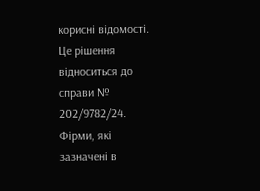корисні відомості.
Це рішення відноситься до справи № 202/9782/24. Фірми, які зазначені в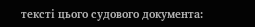тексті цього судового документа: